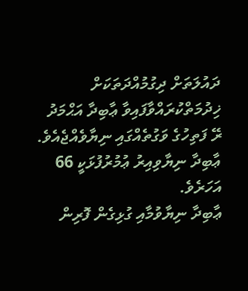ދައުލަތަށް ދިގުމުއްދަތަކަށް ޚިދުމަތްކުރައްވާފައިވާ ޢާބިދާ އަޙްމަދު ރޭ ފަތިހުގެ ވަގުތެއްގައި ނިޔާވެއްޖެއެވެ. ޢާބިދާ ނިޔާވިއިރު ޢުމުރުފުޅަކީ 66 އަހަރެވެ.
ޢާބިދާ ނިޔާވުމާއި ގުޅިގެން ފޮރިން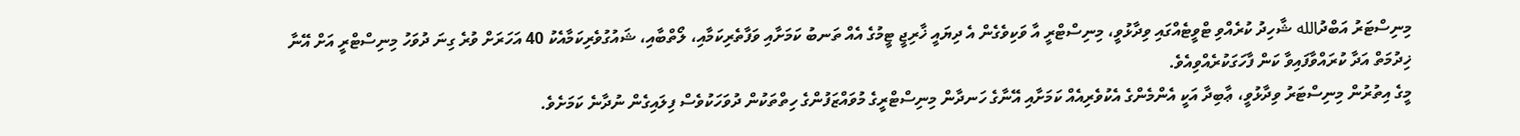މިނިސްޓަރު އަބްދުالله ޝާހިދު ކުރެއްވި ޓްވީޓެއްގައި ވިދާޅުވީ، މިނިސްޓްރީ އާ ވަކިވެގެން އެ ދިޔައީ ޚާރިޖީ ޓީމުގެ އެއް ތަނބު ކަމަށާއި ވަފާތެރިކަމާއި، ލޯތްބާއި، ޝައުގުވެރިކަމާއެކު 40 އަހަރަށް ވުރެ ގިނަ ދުވަހު މިނިސްޓްރީ އަށް އޭނާ ޚިދުމަތް އަދާ ކުރައްވާފައިވާ ކަން ފާހަގަކުރެއްވިއެވެ.
މީގެ އިތުރުން މިނިސްޓަރު ވިދާޅުވީ، ޢާބިދާ އަކީ އެންމެންގެ އެކުވެރިއެއް ކަމަށާއި އޭނާގެ ހަނދާން މިނިސްޓްރީގެ މުވައްޒަފުންގެ ހިތްތަކުން ދުވަހަކުވެސް ފިލައިގެން ނުދާނެ ކަމަށެވެ.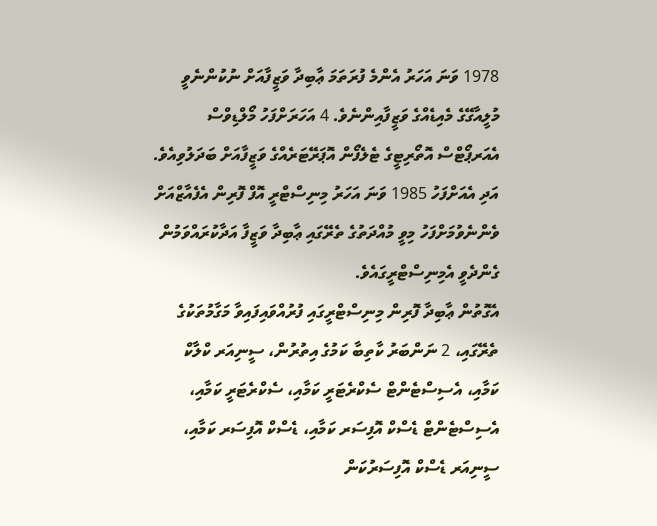1978 ވަނަ އަހަރު އެންމެ ފުރަތަމަ ޢާބިދާ ވަޒީފާއަށް ނުކުންނެވީ މުލީއާގޭގެ މެއިޑެއްގެ ވަޒީފާއިންނެވެ. 4 އަހަރަށްފަހު މޯލްޑިވްސް އެއަރޕޯޓްސް އޮތޯރިޓީގެ ޓެލެފޯން އޮޕަރޭޓަރެއްގެ ވަޒީފާއަށް ބަދަލުވިއެވެ. އަދި އެއަށްފަހު 1985 ވަނަ އަހަރު މިނިސްޓްރީ އޮފް ފޮރިން އެފެއާޒްއަށް ވެންނެވުމަށްފަހު މިވީ މުއްދަތުގެ ތެރޭގައި ޢާބިދާ ވަޒީފާ އަދާކުރައްވަމުން ގެންދެވީ އެމިނިސްޓްރީގައެވެ.
އެގޮތުން ޢާބިދާ ފޮރިން މިނިސްޓްރީގައި ފުރުއްވައިފައިވާ މަގާމުތަކުގެ ތެރޭގައި، 2 ނަންބަރު ކާތިބާ ކަމުގެ އިތުރުން، ސީނިއަރ ކްލާކް ކަމާއި، އެސިސްޓެންޓް ސެކްރެޓަރީ ކަމާއި، ސެކްރެޓަރީ ކަމާއި، އެސިސްޓެންޓް ޑެސްކް އޮފިސަރ ކަމާއި، ޑެސްކް އޮފިސަރ ކަމާއި، ސީނިއަރ ޑެސްކް އޮފިސަރުކަން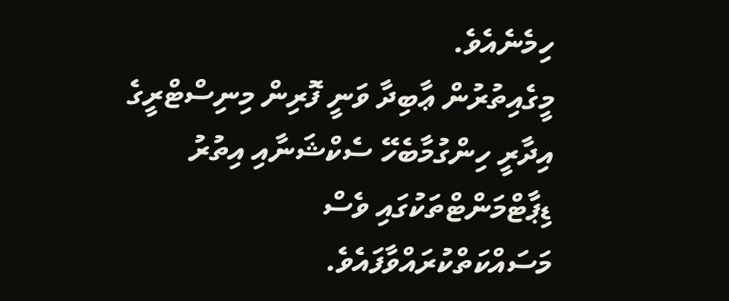ހިމެނެއެވެ.
މީގެއިތުރުން ޢާބިދާ ވަނީ ފޮރިން މިނިސްޓްރީގެ އިދާރީ ހިންގުމާބެހޭ ސެކްޝަނާއި އިތުރު ޑިޕާޓްމަންޓްތަކުގައި ވެސް މަސައްކަތްކުރައްވާފައެވެ.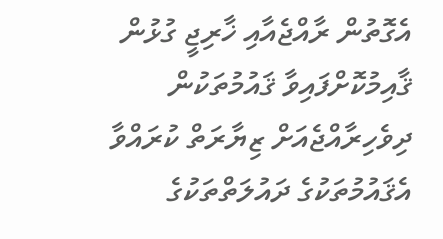އެގޮތުން ރާއްޖެއާއި ޚާރިޖީ ގުޅުން ޤާއިމުކޮށްފައިވާ ޤައުމުތަކުން ދިވެހިރާއްޖެއަށް ޒިޔާރަތް ކުރައްވާ އެޤައުމުތަކުގެ ދައުލަތްތަކުގެ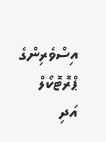އިސްވެރިންގެ ޕްރޮޓޮކޯލް އަދި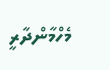މެހްމާންދާރީ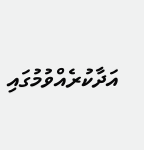އަދާކުރެއްވުމުގައި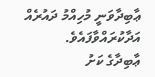ޢާބިދާވަނީ މުހިއްމު ދައުރެއް އަދާކުރައްވާފައެވެ.
ޢާބިދާގެ ކަށު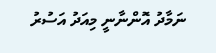ނަމާދު އޮންނާނީ މިއަދު އަސުރު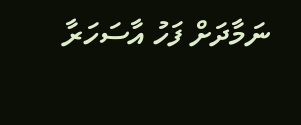ނަމާދަށް ފަހު އާސަހަރާ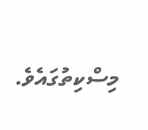މިސްކިތުގައެވެ.